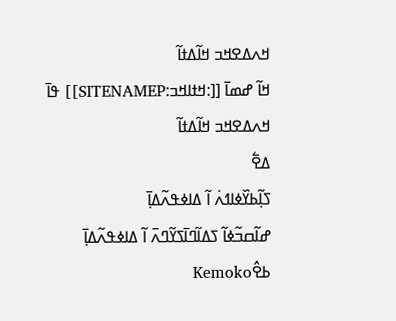ߞߍߡߐߞߏ ߞߊ߬ߡߙߊ߬
ߞߊ߬ ߝߘߊ߫ [[:ߞߙߊߞߏ:SITENAMEP]] ߟߊ߫
ߞߍߡߐߞߏ ߞߊ߬ߡߙߊ߬
ߡߐ߱
ߖߊ߲߬ߕߌ߰ߦߊߗߍ߭ ߊ߬ ߡߊߦߟߍ߬ߡߊ߲߫
ߝߊ߬ߛߏ߬ߦߊ߬ ߖߡߊ߬ߣߊ߫ߖߌ߬ߣߍ߫ ߊ߬ ߡߊߦߟߍ߬ߡߊ߲߫
ߕߐ߮Kemoko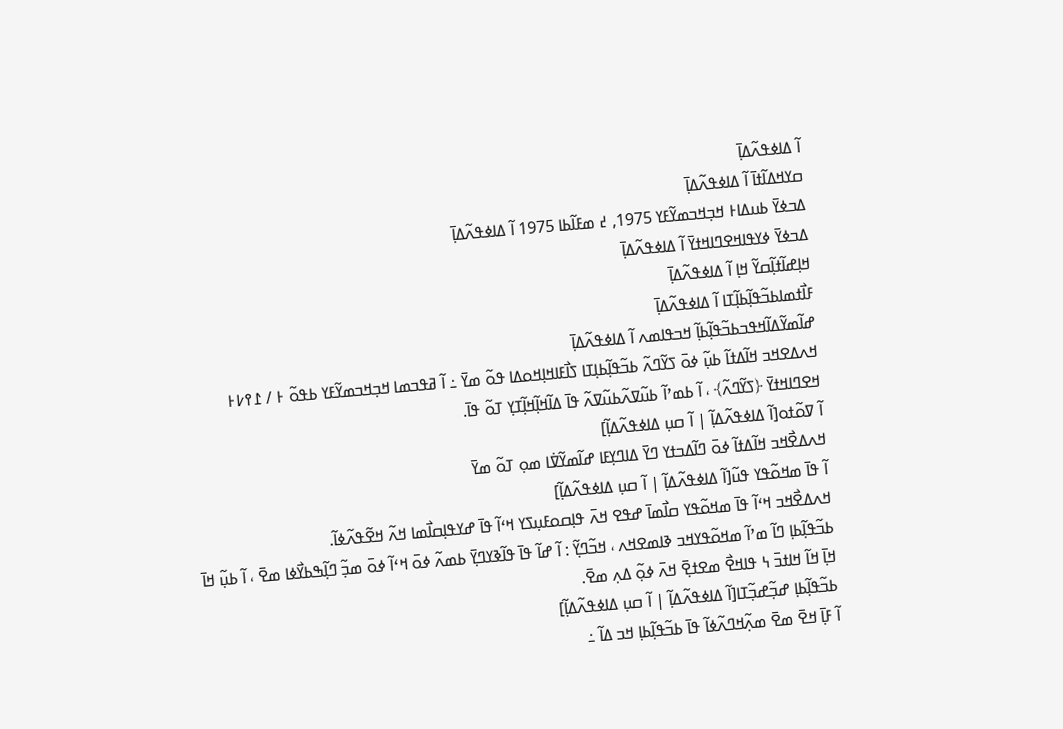ߊ߬ ߡߊߦߟߍ߬ߡߊ߲߫
ߛߌߞߡߊ߬ߙߊ߫ ߊ߬ ߡߊߦߟߍ߬ߡߊ߲߫
ߡߏߦߌ߫ ߕߎߡߊ߅ ߞߏ߲ߞߏߘߌ߬ߓߌ 1975, ߄ ߘߓߊ߬ߕߊ 1975 ߊ߬ ߡߊߦߟߍ߬ߡߊ߲߫
ߡߏߦߌ߫ ߦߌߟߊߞߐߣߊߞߙߌ߫ ߊ߬ ߡߊߦߟߍ߬ߡߊ߲߫
ߞߊ߲ߝߊ߬ߙߊ߲߬ߛߌ߬ ߞߊ߲ ߊ߬ ߡߊߦߟߍ߬ߡߊ߲߫
ߓߊ߯ߙߘߊߕߏ߬ߟߊ߲߬ߕߊ߲߬ߠߊ ߊ߬ ߡߊߦߟߍ߬ߡߊ߲߫
ߝߊ߬ߘߌ߬ߡߊ߬ߞߟߏߕߏ߬ߟߊ߲߬ߕߊ߲߬ ߞߏߟߊߘߍ ߊ߬ ߡߊߦߟߍ߬ߡߊ߲߫
ߞߍߡߐߞߏ ߞߊ߬ߡߙߊ߬ ߕߎ߲߬ ߦߋ߫ ߖߌ߬ߣߍ߬ ߕߏ߬ߟߊ߲߬ߕߊ߲ߠߊ ߖߊ߯ߓߊߞߊ߲ߞߋߡߊ ߟߋ߬ ߘߌ߫ ߸ ߊ߬ ߥߟߏߘߊ ߞߏ߲ߞߏߘߌ߬ߓߌ ߕߟߋ߬ ߅ / ߁߉߇߅ ߞߐߣߊߞߙߌ߫ ﴿ߖߌ߬ߣߍ߬﴾ ، ߊ߬ ߕߘߴߊ߬ ߕߎ߬ߜߍ߬ߕߎ߬ߜߍ߬ ߟߊ߫ ߡߊ߬ߞߊ߲߬ߞߊ߲߬ߠߌ߲ ߠߋ߬ ߟߊ߫.
ߊ߬ ߜߋ߬ߙߋ[ߊ߬ ߡߊߦߟߍ߬ߡߊ߲߬ | ߊ߬ ߛߎ߲ ߡߊߦߟߍ߬ߡߊ߲߬]
ߞߍߡߐ߯ߞߏ ߞߊ߬ߡߙߊ߬ ߦߋ߫ ߣߊ߬ߡߏߙߌ ߣߌ߫ ߡߊߣߌ߲ߓߊ ߝߊ߬ߘߌ߬ߜ߭ߊ ߘߋ߲ ߠߋ߬ ߘߌ߫
ߊ߬ ߟߊ߫ ߘߞߋ߬ߟߌ ߟߎ߬[ߊ߬ ߡߊߦߟߍ߬ߡߊ߲߬ | ߊ߬ ߛߎ߲ ߡߊߦߟߍ߬ߡߊ߲߬]
ߞߍߡߐ߯ߞߏ ߞߵߊ߬ ߟߊ߫ ߘߞߋ߬ߟߌ ߛߊ߯ߘߊ߫ ߝߟߐ ߞߍ߫ ߟߊ߲ߛߋߓߎ߲ߖߌ ߞߵߊ߬ ߟߊ߫ ߝߌߟߊ߲ߛߊ߯ߘߊ ߞߍ߬ ߞߐ߬ߟߍ߬ߦߊ߬.
ߕߏ߬ߟߊ߲߬ߕߊ߲ ߣߊ߬ ߘߴߊ߬ ߘߞߋ߬ߟߌߞߏ ߢߊߘߐߞߍ ، ߞߏ߬ߣߌ߲߬ : ߊ߬ ߝߊ߬ ߟߊ߫ ߟߊ߬ߢߌߣߌ߲߫ ߕߘߍ߬ ߦߋ߫ ߞߵߊ߬ ߦߋ߫ ߘߏ߲߬ ߣߊ߲߬ߒߕߌ߯ߦߊ ߘߐ߫ ، ߊ߬ ߕߎ߲߬ ߞߊ߫ ߞߊ߲߫ ߞߊ߬ ߞߊߙߏ߫ ߆ ߟߊߞߐ߯ ߘߐߙߐ߲߫ ߞߍ߫ ߦߋ߲߬ ߡߍ߲ ߘߐ߫.
ߕߏ߬ߟߊ߲߬ߕߊ߲ ߝߏ߲߬ߝߏ߲߬ߠߊ[ߊ߬ ߡߊߦߟߍ߬ߡߊ߲߬ | ߊ߬ ߛߎ߲ ߡߊߦߟߍ߬ߡߊ߲߬]
ߊ߬ ߓߊ߲߫ ߞߐ߫ ߘߐ߫ ߘߍ߲߬ߞߣߍ߬ߦߊ߬ ߟߊ߫ ߕߏ߬ߟߊ߲߬ߕߊ߲ ߞߏ ߡߊ߬ ߸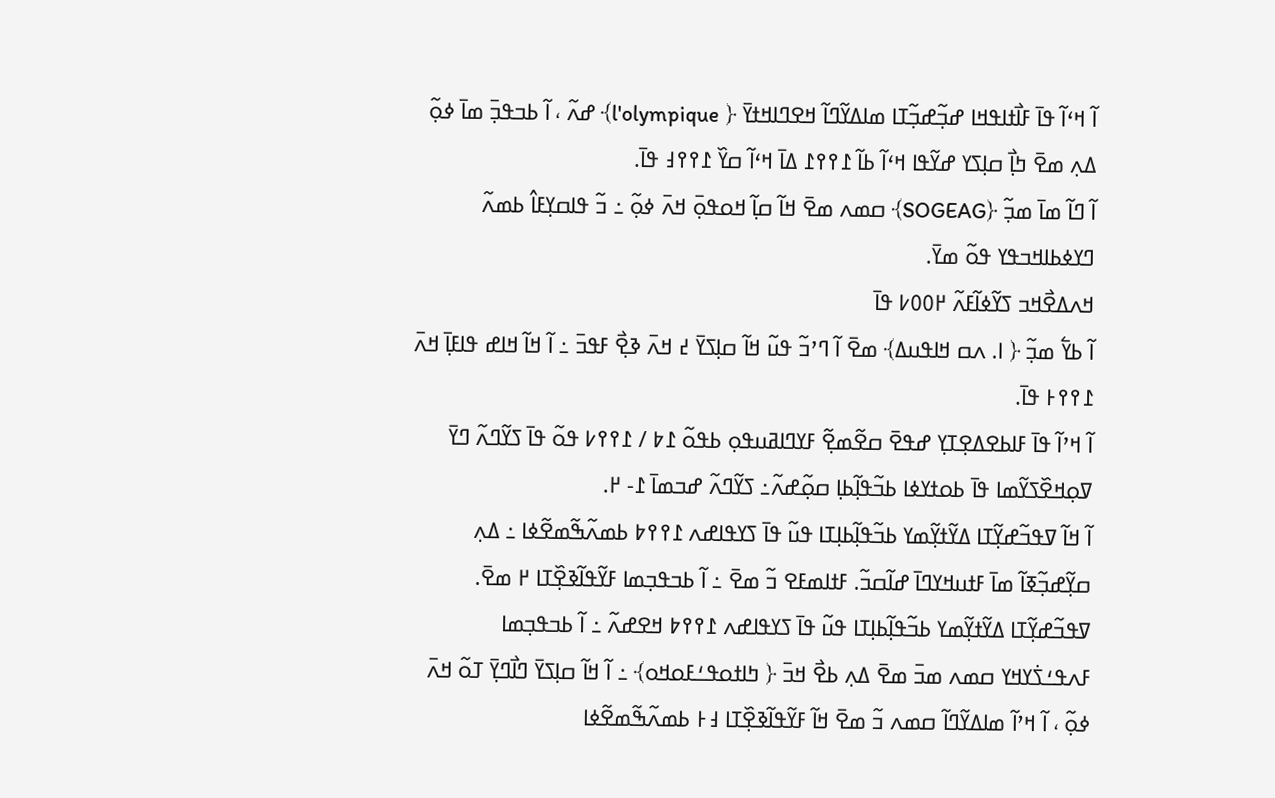ߊ߬ ߞߵߊ߬ ߟߊ߫ ߓߊ߯ߙߊߟߞߊ ߝߏ߲߬ߝߏ߲߬ߠߊ ߘߊߡߌ߬ߣߊ߬ ߞߐߣߊߞߙߌ߫ ﴿ l'olympique﴾ ߝߍ߬ ، ߊ߬ ߕߏߟߏ߲߫ ߘߊ߫ ߦߋ߲߬ ߡߍ߲ ߘߐ߫ ߤߊ߲߯ ߛߊ߲ߖߌ ߝߌ߬ߟߊ ߞߵߊ߬ ߕߊ߬ ߁߉߉߁ ߡߊ߫ ߞߵߊ߬ ߛߌ߰ ߁߉߉߃ ߟߊ߫.
ߊ߬ ߣߊ߬ ߘߊ߫ ߘߏ߲߬ ﴿SOGEAG﴾ ߛߘߍ ߘߐ߫ ߞߊ߬ ߛߊ߲߬ ߞߋߟߋ߲߫ ߞߍ߫ ߦߋ߲߬ ߸ ߏ߬ ߟߊߛߌ߲ߓߊ߮ ߕߘߍ߬ ߣߌߦߕߊߞߏߟߌ ߟߋ߬ ߘߌ߫.
ߞߍߡߐ߯ߞߏ ߖߌ߬ߦߊ߬ߓߍ߬ ߂߀߀߇ ߟߊ߫
ߊ߬ ߕߌ߱ ߘߏ߲߬ ﴿ ߊ. ߍߛ ߞߊߟߎߡ﴾ ߘߐ߫ ߊ߬ ߣߴߏ߬ ߟߎ߬ ߞߊ߬ ߛߊ߲ߖߌ߫ ߄ ߞߍ߫ ߢߐ߲߯ ߓߟߏ߫ ߸ ߊ߬ ߞߊ߬ ߞߊߝ ߟߊߓߊ߲߫ ߞߍ߫ ߁߉߉߅ ߟߊ߫.
ߊ߬ ߞߴߊ߬ ߟߊ߫ ߓߊߕߐߡߐ߲ߠߌ߲ ߝߟߐ߫ ߛߐ߬ߘߐ߲߬ ߓߌߣߊߥߎߟߋ߲ ߕߟߋ߬ ߁߈ / ߁߉߉߇ ߟߋ߬ ߟߊ߫ ߖߌ߬ߣߍ߬ ߣߌ߫ ߜߋ߲ߞߐ߰ߖߌ߬ߘߊ ߟߊ߫ ߕߋߙߌߦߊ ߕߏ߬ߟߊ߲߬ߕߊ߲ ߛߋ߲߬ߝߍ߬߸ ߖߌ߬ߣߍ߬ ߝߏߘߊ߫ ߁- ߂.
ߊ߬ ߞߊ߬ ߜߟߏ߬ߝߌ߲߬ߠߊ ߡߌ߬ߙߌ߲߬ߘߌ ߕߏ߬ߟߊ߲߬ߕߊ߲ߠߊ ߟߎ߬ ߟߊ߫ ߖߌߟߊߝߍ ߁߉߉߈ ߕߘߍ߬ߒ߬ߘߐ߬ߦߊ ߸ ߡߍ߲ ߛߌ߲߬ߝߏ߲߬ߧߊ߬ ߘߊ߫ ߓߙߎߞߌߣߊ߫ ߝߊ߬ߛߏ߬. ߓߙߊߘߓߐ ߏ߬ ߘߐ߫ ߸ ߊ߬ ߕߏߟߏ߲ߘߊ ߓߌ߬ߟߊ߬ߢߐ߲߰ߠߊ ߂ ߘߐ߫.
ߜߟߏ߬ߝߌ߲߬ߠߊ ߡߌ߬ߙߌ߲߬ߘߌ ߕߏ߬ߟߊ߲߬ߕߊ߲ߠߊ ߟߎ߬ ߟߊ߫ ߖߌߟߊߝߍ ߁߉߉߈ ߞߐߝߍ߬ ߸ ߊ߬ ߕߏߟߏ߲ߘߊ ߓߍߟߑߖ߭ߌߞߌ ߛߘߍ ߘߏ߫ ߘߐ߫ ߡߍ߲ ߕߐ߯ ߞߏ߫ ﴿ ߤߊߙߋߟߑߓߋߞߋ﴾ ߸ ߊ߬ ߞߊ߬ ߛߊ߲ߖߌ߫ ߣߊ߯ߣߌ߲߫ ߠߋ߬ ߞߍ߫ ߦߋ߲߬ ، ߊ߬ ߞߴߊ߬ ߘߊߡߌ߬ߣߊ߬ ߛߘߍ ߏ߬ ߘߐ߫ ߞߊ߬ ߓߌ߬ߟߊ߬ߢߐ߲߰ߠߊ ߃߅ ߕߘߍ߬ߒ߬ߘߐ߬ߦߊ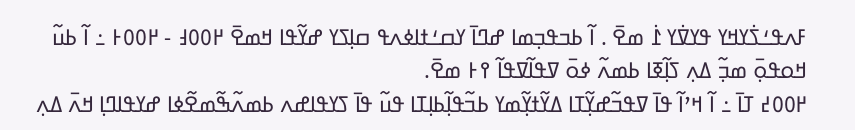ߓߍߟߑߖ߭ߌߞߌ ߟߌߜ߭ߌ ߁߭ ߘߐ߫ . ߊ߬ ߕߏߟߏ߲ߘߊ ߝߣߊ߫ ߌߛߑߙߊߦߍߟ ߛߊ߲ߖߌ ߝߌ߬ߟߊ ߞߘߐ߫ ߂߀߀߃ - ߂߀߀߅ ߸ ߊ߬ ߕߎ߬ ߞߋߟߋ߲߫ ߘߏ߲߬ ߡߍ߲ ߖߊ߲߬ߧߊ ߕߘߍ߬ ߦߋ߫ ߜߟߊ߬ߜߟߊ߬ ߉߅ ߘߐ߫.
߂߀߀߄ ߠߊ߫ ߸ ߊ߬ ߞߴߊ߬ ߟߊ߫ ߜߟߏ߬ߝߌ߲߬ߠߊ ߡߌ߬ߙߌ߲߬ߘߌ ߕߏ߬ߟߊ߲߬ߕߊ߲ߠߊ ߟߎ߬ ߟߊ߫ ߖߌߟߊߝߍ ߕߘߍ߬ߒ߬ߘߐ߬ߦߊ ߝߌߟߊߣߊ߲ ߞߍ߫ ߡߍ߲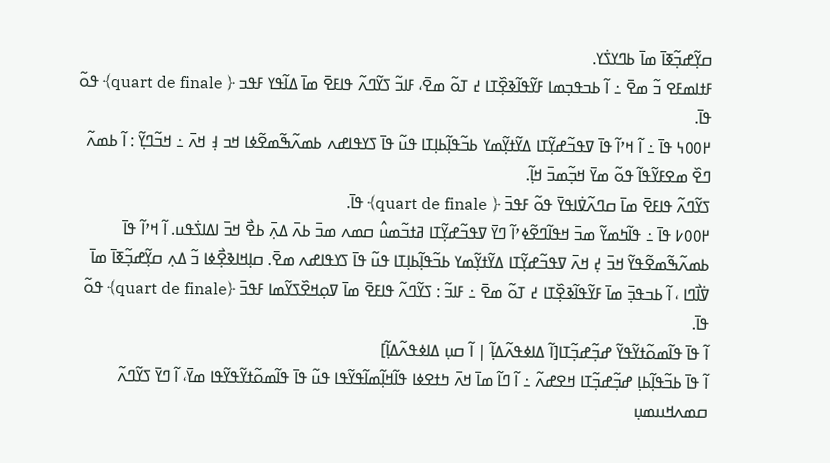ߛߌ߲߬ߝߏ߲߬ߧߊ߫ ߘߊ߫ ߕߣߌߖ߭ߌ.
ߓߙߊߘߓߐ ߏ߬ ߘߐ߫ ߸ ߊ߬ ߕߏߟߏ߲ߘߊ ߓߌ߬ߟߊ߬ߢߐ߲߰ߠߊ ߄ ߠߋ߬ ߘߐ߫، ߓߊߏ߬ ߖߌ߬ߣߍ߬ ߟߊߓߐ߫ ߘߊ߫ ߡߊ߬ߟߌ ߓߟߏ ﴿ quart de finale﴾ ߟߋ߬ ߟߊ߫.
߂߀߀߆ ߟߊ߫ ߸ ߊ߬ ߞߴߊ߬ ߟߊ߫ ߜߟߏ߬ߝߌ߲߬ߠߊ ߡߌ߬ߙߌ߲߬ߘߌ ߕߏ߬ߟߊ߲߬ߕߊ߲ߠߊ ߟߎ߬ ߟߊ߫ ߖߌߟߊߝߍ ߕߘߍ߬ߒ߬ߘߐ߬ߦߊ ߞߏ ߃߲ ߞߍ߫ ߸ ߞߏ߬ߣߌ߲߬ : ߊ߬ ߕߘߍ߬ ߣߐ߰ ߘߐߓߌ߬ߟߊ߬ ߟߋ߬ ߘߌ߫ ߞߏ߲߬ߘߏ߫ ߞߊ߲߬.
ߖߌ߬ߣߍ߬ ߟߊߓߐ߫ ߘߊ߫ ߛߣߍ߬ߜ߭ߊߟߌ߫ ߟߋ߬ ߓߟߏ߫ ﴿ quart de finale﴾ ߟߊ߫.
߂߀߀߇ ߟߊ߫ ߸ ߟߊ߬ߤߘߌ߬ ߘߏ߫ ߞߟߊ߬ߣߐ߬ߦߴߊ߬ ߣߌ߫ ߜߟߏ߬ߝߌ߲߬ߠߊ ߥߙߏ߬ߘߎ߮ ߛߘߍ ߘߏ߫ ߕߍ߫ ߡߍ߲߫ ߕߐ߯ ߞߏ߫ ߊߡߊߖ߭ߟߎ. ߊ߬ ߞߴߊ߬ ߟߊ߫ ߕߘߍ߬ߒ߬ߘߐ߬ߟߌ߬ ߞߏ߫ ߄߲ ߞߍ߫ ߜߟߏ߬ߝߌ߲߬ߠߊ ߡߌ߬ߙߌ߲߬ߘߌ ߕߏ߬ߟߊ߲߬ߕߊ߲ߠߊ ߟߎ߬ ߟߊ߫ ߖߌߟߊߝߍ ߘߐ߫. ߛߊ߲ߞߊߢߐ߲߯ߦߊ ߏ߬ ߡߍ߲ ߛߌ߲߬ߝߏ߲߬ߧߊ߫ ߘߊ߫ ߜ߭ߊ߯ߣߊ ، ߊ߬ ߕߏߟߏ߲߫ ߘߊ߫ ߓߌ߬ߟߊ߬ߢߐ߲߰ߠߊ ߄ ߠߋ߬ ߘߐ߫ ߸ ߓߊߏ߬ : ߖߌ߬ߣߍ߬ ߟߊߓߐ߫ ߘߊ߫ ߜߋ߲ߞߐ߰ߖߌ߬ߘߊ ߓߟߏ߫ ﴿quart de finale﴾ ߟߋ߬ ߟߊ߫.
ߊ߬ ߟߊ߫ ߟߊ߬ߘߋ߬ߙߌ߬ߟߌ߬ ߝߏ߲߬ߝߏ߲߬ߠߊ[ߊ߬ ߡߊߦߟߍ߬ߡߊ߲߬ | ߊ߬ ߛߎ߲ ߡߊߦߟߍ߬ߡߊ߲߬]
ߊ߬ ߟߊ߫ ߕߏ߬ߟߊ߲߬ߕߊ߲ ߝߏ߲߬ߝߏ߲߬ߠߊ ߞߐߝߍ߬ ߸ ߊ߬ ߣߊ߬ ߘߊ߫ ߞߍ߫ ߤߙߐߦߊ ߟߊ߬ߞߊ߲߬ߘߊ߬ߟߌ߬ߟߊ ߟߎ߬ ߟߊ߫ ߟߊ߬ߘߋ߬ߙߌ߬ߟߌ߬ߟߊ ߘߌ߫، ߊ߬ ߣߌ߫ ߖߌ߬ߣߍ߬ ߛߘߍߞߎߘߎ߲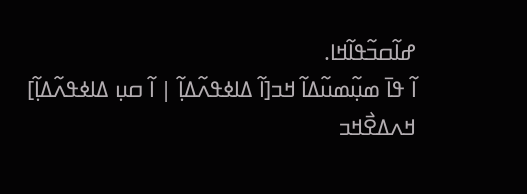ߝߊ߬ߛߏ߬ߟߊ߬ߞߊ.
ߊ߬ ߟߊ߫ ߘߎ߲߬ߘߎ߬ߡߊ߬ ߞߏ[ߊ߬ ߡߊߦߟߍ߬ߡߊ߲߬ | ߊ߬ ߛߎ߲ ߡߊߦߟߍ߬ߡߊ߲߬]
ߞߍߡߐ߯ߞߏ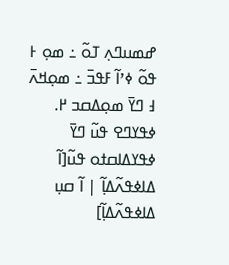ߝߘߎߣߍ߲ ߠߋ߬ ߸ ߘߋ߲ ߅ ߟߋ߬ ߦߴߊ߬ ߓߟߏ߫ ߸ ߘߋ߲ߞߍ߫ ߃ ߣߌ߫ ߘߋ߲ߡߛߏ ߂.
ߦߟߌߣߐ ߟߎ߬ ߣߌ߫ ߦߟߌߡߊߛߙߋ ߟߎ߬[ߊ߬ ߡߊߦߟߍ߬ߡߊ߲߬ | ߊ߬ ߛߎ߲ ߡߊߦߟߍ߬ߡߊ߲߬]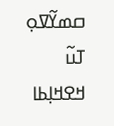ߛߘߌ߬ߜߋ߲ ߠߎ߬ ߞߐߞߊ߲ߕߊ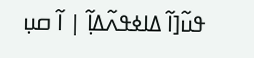ߟߎ߬[ߊ߬ ߡߊߦߟߍ߬ߡߊ߲߬ | ߊ߬ ߛߎ߲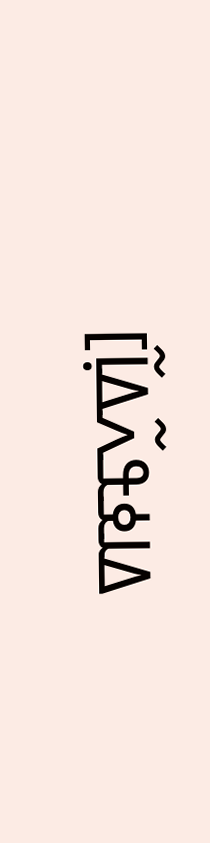ߡߊߦߟߍ߬ߡߊ߲߬]